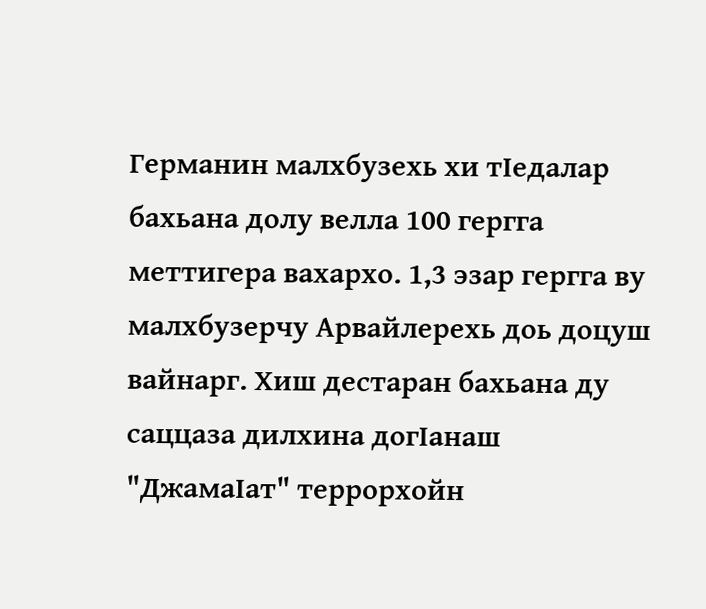Германин малхбузехь хи тIедалар бахьана долу велла 100 гергга меттигера вахархо. 1,3 эзар гергга ву малхбузерчу Арвайлерехь доь доцуш вайнарг. Хиш дестаран бахьана ду саццаза дилхина догIанаш
"ДжамаIат" террорхойн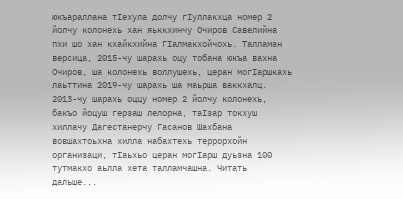юкъараллана тIехула долчу гIуллакхца номер 2 йолчу колонехь хан яьккхинчу Очиров Савелийна пхи шо хан кхайкхийна ГIалмакхойчохь. Талламан версица, 2015-чу шарахь оцу тобана юкъа вахна Очиров, ша колонехь воллушехь, церан могIаршкахь лаьттина 2019-чу шарахь ша маьрша ваккхалц. 2013-чу шарахь оццу номер 2 йолчу колонехь, бакъо йоцуш герзаш лелорна, таIзар токхуш хиллачу Дагестанерчу Гасанов Шахбана вовшахтоьхна хилла набахтехь террорхойн организаци, тIаьхьо церан могIарш дуьзна 100 тутмакхо аьлла хета талламчашна. Читать дальше...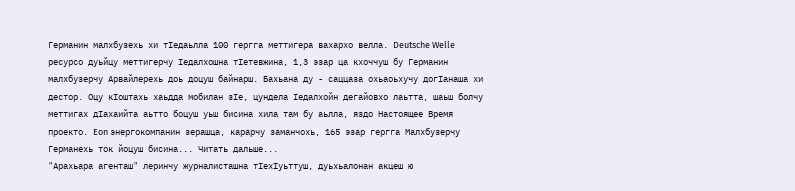Германин малхбузехь хи тIедаьлла 100 гергга меттигера вахархо велла. Deutsche Welle ресурсо дуьйцу меттигерчу Iедалхошна тIетевжина, 1,3 эзар ца кхоччуш бу Германин малхбузерчу Арвайлерехь доь доцуш байнарш. Бахьана ду - саццаза охьаоьхучу догIанаша хи дестор. Оцу кIоштахь хаьдда мобилан зIе, цундела Iедалхойн дегайовхо лаьтта, шаьш болчу меттигах дIахаийта аьтто боцуш уьш бисина хила там бу аьлла, яздо Настоящее Время проекто. Eon энергокомпанин зерашца, карарчу заманчохь, 165 эзар гергга Малхбузерчу Германехь ток йоцуш бисина... Читать дальше...
"Арахьара агенташ" леринчу журналисташна тIехIуьттуш, дуьхьалонан акцеш ю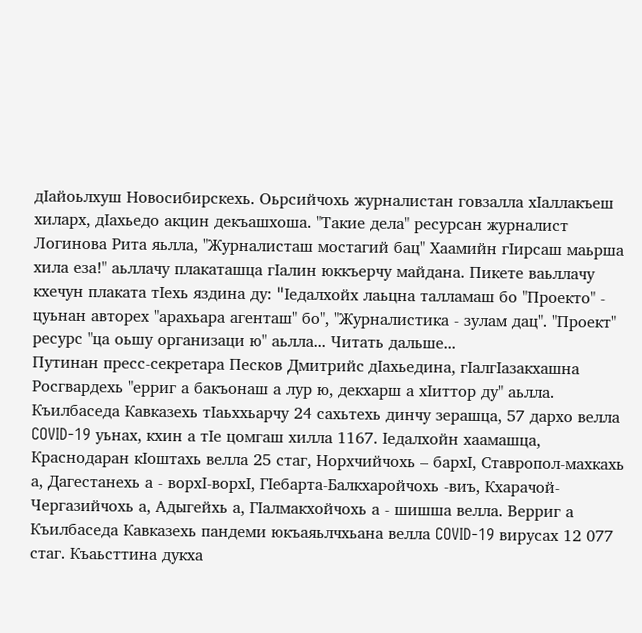дIайоьлхуш Новосибирскехь. Оьрсийчохь журналистан говзалла хIаллакъеш хиларх, дIахьедо акцин декъашхоша. "Такие дела" ресурсан журналист Логинова Рита яьлла, "Журналисташ мостагий бац" Хаамийн гIирсаш маьрша хила еза!" аьллачу плакаташца гIалин юккъерчу майдана. Пикете ваьллачу кхечун плаката тIехь яздина ду: "Iедалхойх лаьцна талламаш бо "Проекто" - цуьнан авторех "арахьара агенташ" бо", "Журналистика - зулам дац". "Проект" ресурс "ца оьшу организаци ю" аьлла... Читать дальше...
Путинан пресс-секретара Песков Дмитрийc дIахьедина, гIалгIазакхашна Росгвардехь "ерриг а бакъонаш а лур ю, декхарш а хIиттор ду" аьлла.
Къилбаседа Кавказехь тIаьххьарчу 24 сахьтехь динчу зерашца, 57 дархо велла COVID-19 уьнах, кхин а тIе цомгаш хилла 1167. Iедалхойн хаамашца, Краснодаран кIоштахь велла 25 стаг, Норхчийчохь – бархI, Ставропол-махкахь а, Дагестанехь а - ворхI-ворхI, ГIебарта-Балкхаройчохь -виъ, Кхарачой-Чергазийчохь а, Адыгейхь а, ГIалмакхойчохь а - шишша велла. Верриг а Къилбаседа Кавказехь пандеми юкъаяьлчхьана велла COVID-19 вирусах 12 077 стаг. Къаьсттина дукха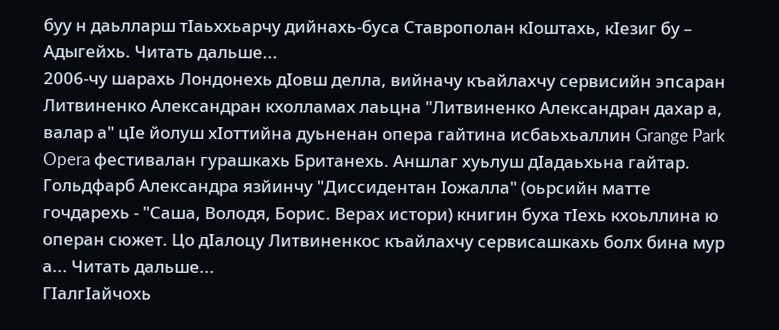буу н даьлларш тIаьххьарчу дийнахь-буса Ставрополан кIоштахь, кIезиг бу – Адыгейхь. Читать дальше...
2006-чу шарахь Лондонехь дIовш делла, вийначу къайлахчу сервисийн эпсаран Литвиненко Александран кхолламах лаьцна "Литвиненко Александран дахар а, валар а" цIе йолуш хIоттийна дуьненан опера гайтина исбаьхьаллин Grange Park Opera фестивалан гурашкахь Британехь. Аншлаг хуьлуш дIадаьхьна гайтар. Гольдфарб Александра язйинчу "Диссидентан Iожалла" (оьрсийн матте гочдарехь - "Саша, Володя, Борис. Верах истори) книгин буха тIехь кхоьллина ю операн сюжет. Цо дIалоцу Литвиненкос къайлахчу сервисашкахь болх бина мур а... Читать дальше...
ГIалгIайчохь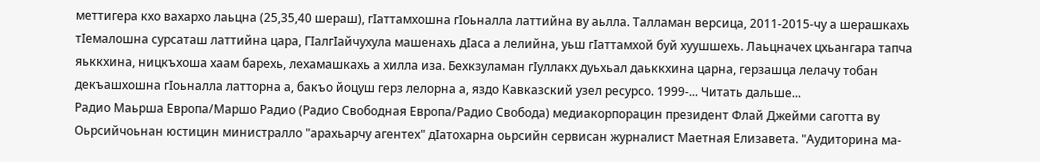меттигера кхо вахархо лаьцна (25,35,40 шераш), гIаттамхошна гIоьналла латтийна ву аьлла. Талламан версица, 2011-2015-чу а шерашкахь тIемалошна сурсаташ латтийна цара, ГIалгIайчухула машенахь дIаса а лелийна, уьш гIаттамхой буй хуушшехь. Лаьцначех цхьангара тапча яьккхина, ницкъхоша хаам барехь, лехамашкахь а хилла иза. Бехкзуламан гIуллакх дуьхьал даьккхина царна, герзашца лелачу тобан декъашхошна гIоьналла латторна а, бакъо йоцуш герз лелорна а, яздо Кавказский узел ресурсо. 1999-... Читать дальше...
Радио Маьрша Европа/Маршо Радио (Радио Свободная Европа/Радио Свобода) медиакорпорацин президент Флай Джейми саготта ву Оьрсийчоьнан юстицин министралло "арахьарчу агентех" дIатохарна оьрсийн сервисан журналист Маетная Елизавета. "Аудиторина ма-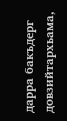дарра бакъдерг довзийтархьама,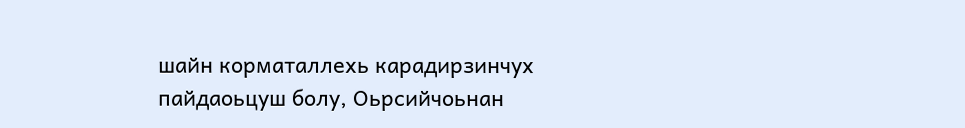шайн корматаллехь карадирзинчух пайдаоьцуш болу, Оьрсийчоьнан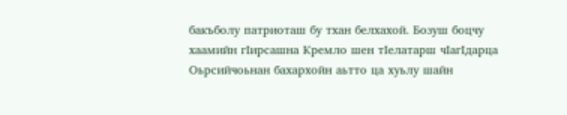бакъболу патриоташ бу тхан белхахой. Бозуш боцчу хаамийн гIирсашна Кремло шен тIелатарш чIагIдарца Оьрсийчоьнан бахархойн аьтто ца хуьлу шайн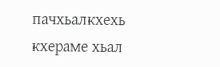пачхьалкхехь кхераме хьал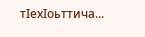тIехIоьттича...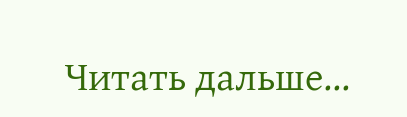Читать дальше...